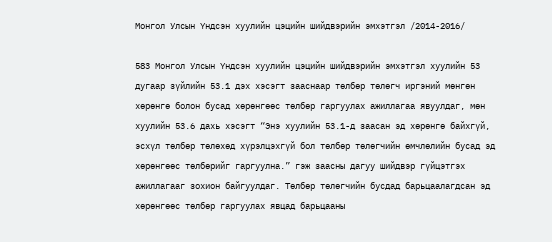Монгол Улсын Үндсэн хуулийн цэцийн шийдвэрийн эмхэтгэл /2014-2016/

583 Монгол Улсын Үндсэн хуулийн цэцийн шийдвэрийн эмхэтгэл хуулийн 53 дугаар зүйлийн 53.1 дэх хэсэгт зааснаар төлбөр төлөгч иргэний мөнгөн хөрөнгө болон бусад хөрөнгөөс төлбөр гаргуулах ажиллагаа явуулдаг, мөн хуулийн 53.6 дахь хэсэгт “Энэ хуулийн 53.1-д заасан эд хөрөнгө байхгүй, эсхүл төлбөр төлөхөд хүрэлцэхгүй бол төлбөр төлөгчийн өмчлөлийн бусад эд хөрөнгөөс төлбөрийг гаргуулна.” гэж заасны дагуу шийдвэр гүйцэтгэх ажиллагааг зохион байгуулдаг. Төлбөр төлөгчийн бусдад барьцаалагдсан эд хөрөнгөөс төлбөр гаргуулах явцад барьцааны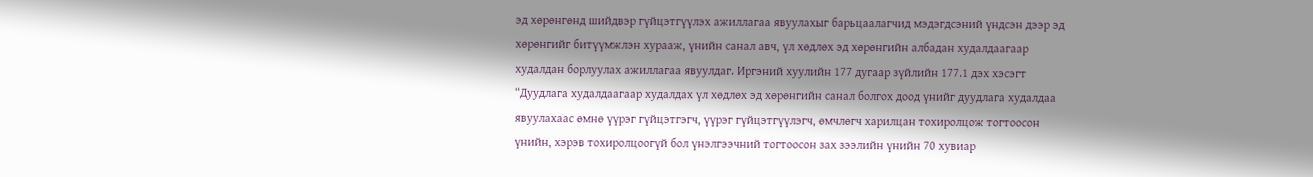эд хөрөнгөнд шийдвэр гүйцэтгүүлэх ажиллагаа явуулахыг барьцаалагчид мэдэгдсэний үндсэн дээр эд хөрөнгийг битүүмжлэн хурааж, үнийн санал авч, үл хөдлөх эд хөрөнгийн албадан худалдаагаар худалдан борлуулах ажиллагаа явуулдаг. Иргэний хуулийн 177 дугаар зүйлийн 177.1 дэх хэсэгт “Дуудлага худалдаагаар худалдах үл хөдлөх эд хөрөнгийн санал болгох доод үнийг дуудлага худалдаа явуулахаас өмнө үүрэг гүйцэтгэгч, үүрэг гүйцэтгүүлэгч, өмчлөгч харилцан тохиролцож тогтоосон үнийн, хэрэв тохиролцоогүй бол үнэлгээчний тогтоосон зах зээлийн үнийн 70 хувиар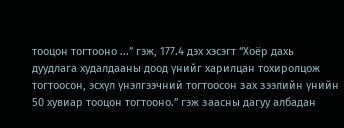тооцон тогтооно ...” гэж, 177.4 дэх хэсэгт “Хоёр дахь дуудлага худалдааны доод үнийг харилцан тохиролцож тогтоосон, эсхүл үнэлгээчний тогтоосон зах зээлийн үнийн 50 хувиар тооцон тогтооно.” гэж заасны дагуу албадан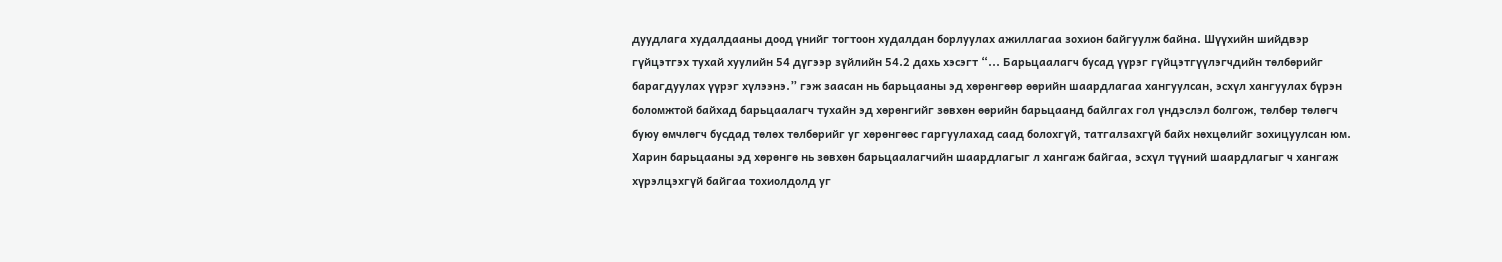дуудлага худалдааны доод үнийг тогтоон худалдан борлуулах ажиллагаа зохион байгуулж байна. Шүүхийн шийдвэр гүйцэтгэх тухай хуулийн 54 дүгээр зүйлийн 54.2 дахь хэсэгт “... Барьцаалагч бусад үүрэг гүйцэтгүүлэгчдийн төлбөрийг барагдуулах үүрэг хүлээнэ.” гэж заасан нь барьцааны эд хөрөнгөөр өөрийн шаардлагаа хангуулсан, эсхүл хангуулах бүрэн боломжтой байхад барьцаалагч тухайн эд хөрөнгийг зөвхөн өөрийн барьцаанд байлгах гол үндэслэл болгож, төлбөр төлөгч буюу өмчлөгч бусдад төлөх төлбөрийг уг хөрөнгөөс гаргуулахад саад болохгүй, татгалзахгүй байх нөхцөлийг зохицуулсан юм. Харин барьцааны эд хөрөнгө нь зөвхөн барьцаалагчийн шаардлагыг л хангаж байгаа, эсхүл түүний шаардлагыг ч хангаж хүрэлцэхгүй байгаа тохиолдолд уг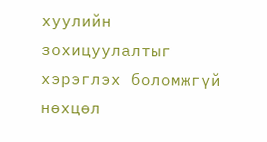хуулийн зохицуулалтыг хэрэглэх боломжгүй нөхцөл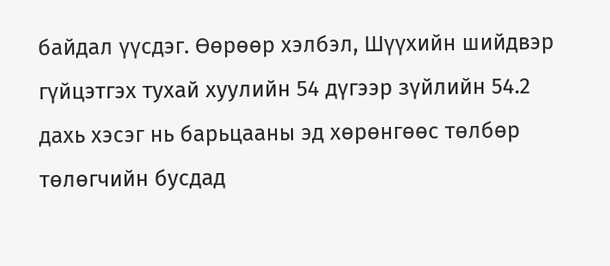байдал үүсдэг. Өөрөөр хэлбэл, Шүүхийн шийдвэр гүйцэтгэх тухай хуулийн 54 дүгээр зүйлийн 54.2 дахь хэсэг нь барьцааны эд хөрөнгөөс төлбөр төлөгчийн бусдад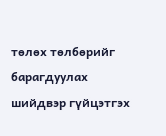төлөх төлбөрийг барагдуулах шийдвэр гүйцэтгэх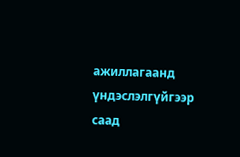ажиллагаанд үндэслэлгүйгээр саад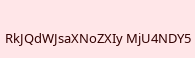RkJQdWJsaXNoZXIy MjU4NDY5